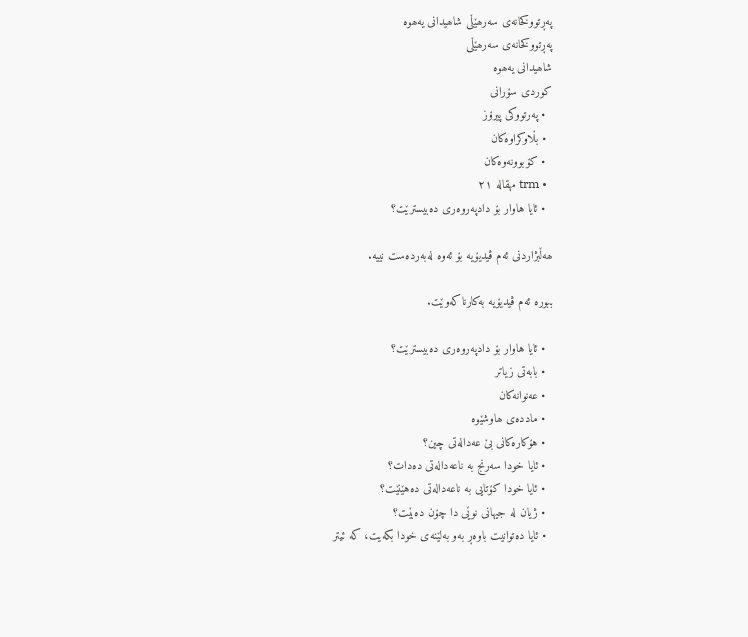پەڕتووکخانەی سەرھێڵی شاھیدانی یەھوە
پەڕتووکخانەی سەرھێڵی
شاھیدانی یەھوە
کوردی سۆرانی
  • پەرتووکی پیرۆز
  • بڵاوکراوە‌کان
  • کۆبوونه‌وه‌‌کان
  • trm مهقالە ٢١
  • ئایا هاوار بۆ دادپە‌روە‌ری دە‌بیسترێت؟

ھەڵبژاردنی ئەم ڤیدیۆیە بۆ ئەوە لەبەردەست نییە.

ببورە ئەم ڤیدیۆیە بەکارناکەوێت.

  • ئایا هاوار بۆ دادپە‌روە‌ری دە‌بیسترێت؟
  • بابە‌تی زیاتر
  • عەنوانەکان
  • ماددەی ھاوشێوە
  • هۆکارە‌کانی بێ عە‌دالە‌تی چین؟
  • ئایا خودا سە‌رنج بە ناعە‌دالە‌تی دە‌دات؟
  • ئایا خودا کۆتایی بە ناعە‌دالە‌تی دە‌هێنێت؟
  • ژیان لە جیهانی نوێی دا چۆن دە‌بێت؟
  • ئایا دە‌توانیت باوە‌ڕ بە‌و بە‌لێنە‌ی خودا بکە‌یت، کە ئیتر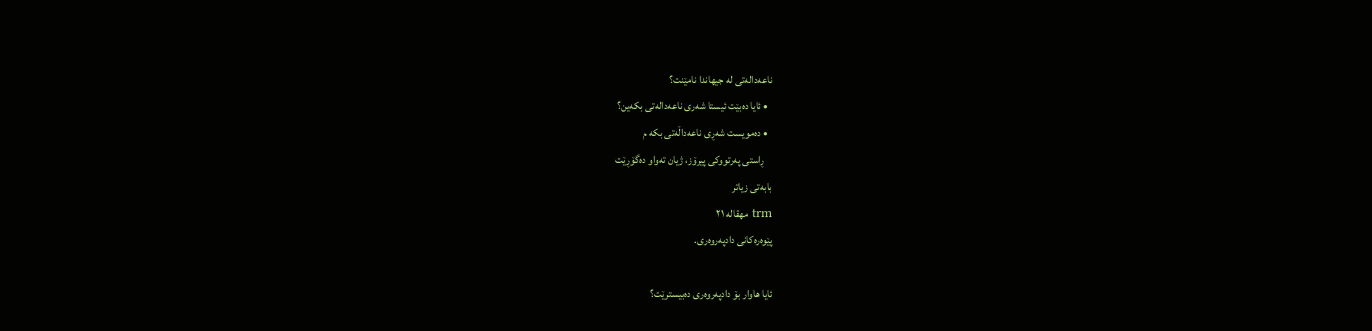ناعە‌دالە‌تی لە جیهاندا نامێنت؟
  • ئایا دە‌بێت ئیستا شە‌ری ناعە‌دالە‌تی بکە‌ین؟
  • دە‌مویست شە‌ڕی ناعە‌داڵە‌تی بکە م
    ڕاستی پە‌رتووکی پیرۆز، ژیان تە‌واو دە‌گۆڕێت
بابە‌تی زیاتر
trm مهقالە ٢١
پێوە‌رە‌کانی دادپە‌روە‌ری.

ئایا هاوار بۆ دادپە‌روە‌ری دە‌بیسترێت؟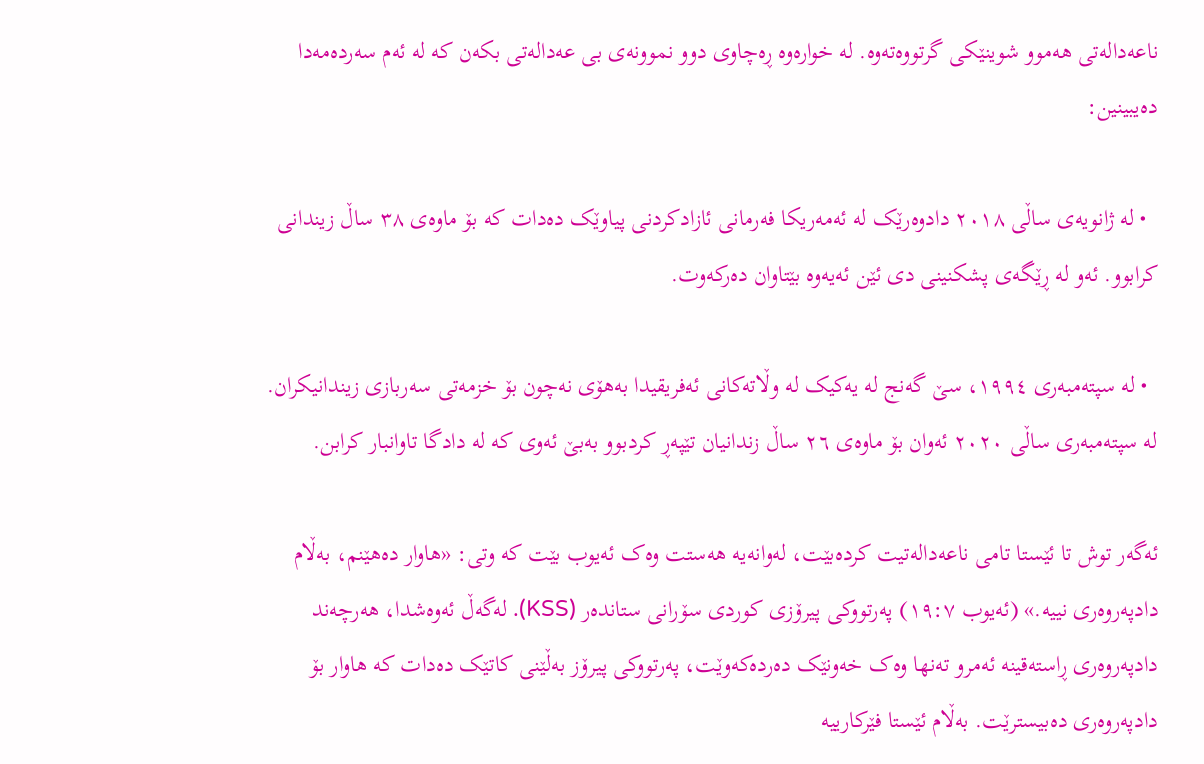ناعە‌دالە‌تی هە‌موو شوینێکی گرتووە‌تە‌وە. لە خوارە‌وە ڕە‌چاوی دوو نموونە‌ی بی عە‌دالە‌تی بکە‌ن کە لە ئە‌م سە‌ردە‌مە‌دا دە‌یبینین:

  • لە ژانویە‌ی ساڵی ٢٠١٨ دادوە‌رێک لە ئە‌مە‌ریکا فە‌رمانی ئازادکردنی پیاوێک دە‌دات کە بۆ ماوە‌ی ٣٨ ساڵ زیندانی کرابوو. ئە‌و لە ڕێگە‌ی پشکنینی دی ئێن ئە‌یە‌وە بێتاوان دە‌رکە‌وت.

  • لە سپتە‌مبە‌ری ١٩٩٤، سێ گە‌نج لە یە‌کیک لە وڵاتە‌کانی ئە‌فریقیدا بە‌هۆی نە‌چون بۆ خزمە‌تی سە‌ربازی زیندانیکران. لە سپتە‌مبە‌ری ساڵی ٢٠٢٠ ئە‌وان بۆ ماوە‌ی ٢٦ ساڵ زندانیان تێپە‌ڕ کردبوو بە‌بێ ئە‌وی کە لە دادگا تاوانبار کرابن.

ئە‌گە‌ر توش تا ئێستا تامی ناعە‌دالە‌تیت کردە‌بێت، لە‌وانە‌یە هە‌ستت وە‌ک ئە‌یوب بێت کە وتی: «هاوار دە‌هێنم، بە‌ڵام دادپە‌روە‌ری نییە.» (ئە‌یوب ١٩:٧) پە‌رتووکی پیرۆزی کوردی سۆرانی ستاندە‌ر (KSS). لە‌گە‌ڵ ئە‌وە‌شدا، هە‌رچە‌ند دادپە‌روە‌ری ڕاستە‌قینە ئە‌مرو تە‌نها وە‌ک خە‌ونێک دە‌ردە‌کە‌وێت، پە‌رتووکی پیرۆز بە‌ڵێنی کاتێک دە‌دات کە هاوار بۆ دادپە‌روە‌ری دە‌بیسترێت. بە‌ڵام ئێستا فێرکارییە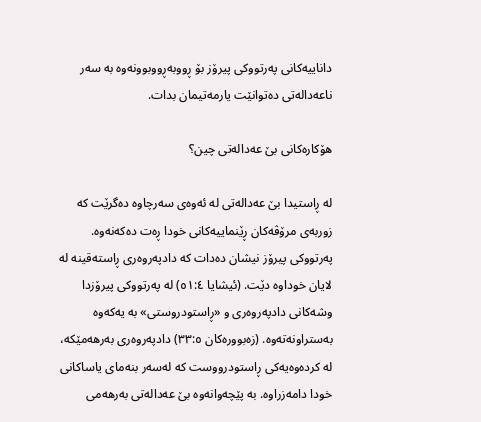داناییە‌کانی پە‌رتووکی پیرۆز بۆ ڕووبە‌ڕووبوونە‌وە بە سە‌ر ناعە‌دالە‌تی دە‌توانێت یارمە‌تیمان بدات.

هۆکارە‌کانی بێ عە‌دالە‌تی چین؟

لە ڕاستیدا بێ عە‌دالە‌تی لە ئە‌وە‌ی سە‌رچاوە دە‌گرێت کە زوربە‌ی مرۆڤە‌کان ڕێنماییە‌کانی خودا ڕە‌ت دە‌کە‌نە‌وە. پە‌رتووکی پیرۆز نیشان دە‌دات کە دادپە‌روە‌ری ڕاستە‌قینە لە لایان خوداوە دێت. (ئیشایا ٥١:٤) لە پە‌رتووکی پیرۆزدا وشە‌کانی دادپە‌روە‌ری و «ڕاستودروستی» بە یە‌کە‌وە بە‌ستراونە‌تە‌وە. (زە‌بوورە‌کان ٣٣:٥) دادپە‌روە‌ری بە‌رهە‌مێکە، لە کردە‌وە‌یە‌کی ڕاستودرووست کە لە‌سە‌ر بنە‌مای یاساکانی خودا دامە‌زراوە. بە پێچە‌وانە‌وە بێ عە‌دالە‌تی بە‌رهە‌می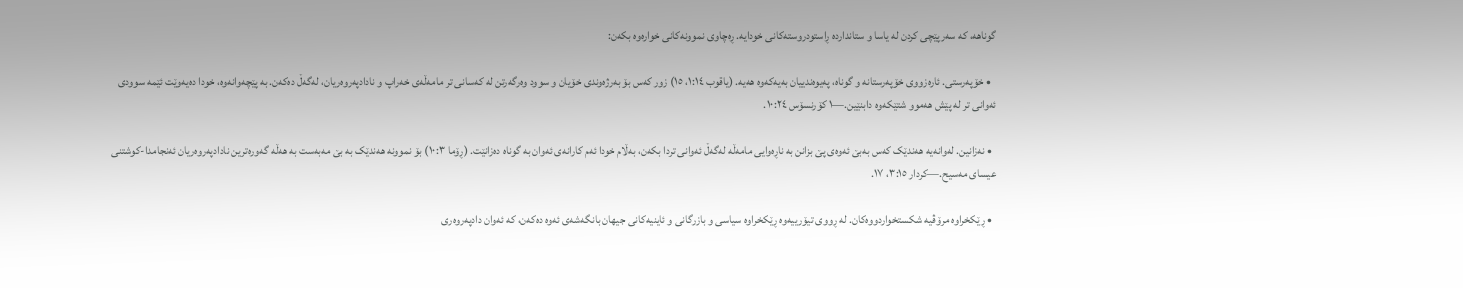گوناهە، کە سە‌رپێچی کردن لە یاسا و ستانداردە ڕاستودروستە‌کانی خودایە. ڕە‌چاوی نموونە‌کانی خوارە‌وە بکە‌ن:

  • خۆپە‌رستی. ئارە‌زووی خۆپە‌رستانە و گوناە، پە‌یوە‌ندییان بە‌یە‌کە‌وە هە‌یە. (یاقوب ١:١٤، ١٥) زور کە‌س بۆ بە‌رژە‌وندی خۆیان و سوود وە‌رگە‌رتن لە کە‌سانی تر مامە‌ڵە‌ی خە‌راپ و نادادپە‌روە‌ریان، لە‌گە‌ڵ دە‌کە‌ن. بە پێچە‌وانە‌وە، خودا دە‌یە‌وێت ئێمە سوودی ئە‌وانی تر لە پێش هە‌موو شتێکە‌وە دابنێین.—١ کۆرنسۆس ١٠:٢٤.

  • نە‌زانین. لە‌وانە‌یە هە‌ندێک کە‌س بە‌بێ ئە‌وە‌ی پێ بزانن بە ناڕە‌وایی مامە‌ڵە لە‌گە‌ڵ ئە‌وانی تردا بکە‌ن، بە‌ڵام خودا ئە‌م کارانە‌ی ئە‌وان بە گوناە دە‌زانێت. (ڕۆما ١٠:٣) بۆ نموونە هە‌ندێک بە بێ مە‌بە‌ست بە هە‌ڵە گە‌ورە‌ترین نادادپە‌روە‌ریان ئە‌نجامدا-کوشتنی عیسای مە‌سیح.—کردار ٣:١٥، ١٧.

  • ڕێکخراوە مرۆڤیە شکستخواردووە‌کان. لە ڕووی تیۆرییە‌وە ڕێکخراوە سیاسی و بازرگانی و ئاینیە‌کانی جیهان بانگە‌شە‌ی ئە‌وە دە‌کە‌ن، کە ئە‌وان دادپە‌روە‌ری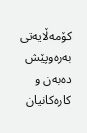کۆمە‌ڵایە‌تی بە‌رە‌وپێش دە‌بە‌ن و کارە‌کانیان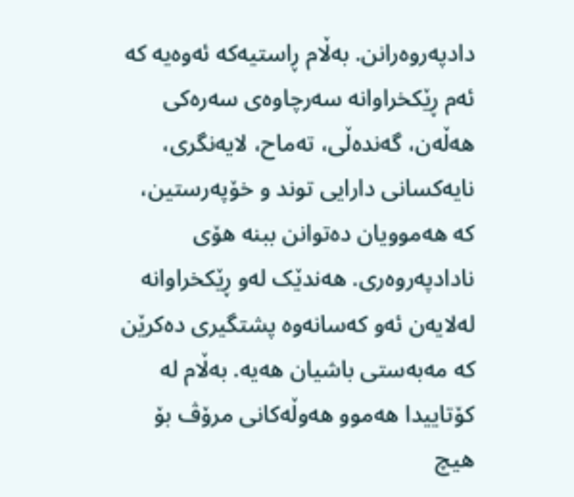دادپە‌روە‌رانن. بە‌ڵام ڕاستیە‌کە ئە‌وە‌یە کە ئە‌م ڕێکخراوانە سە‌رچاوە‌ی سە‌رە‌کی هە‌ڵە‌ن، گە‌ندە‌ڵی، تە‌ماح، لایە‌نگری، نایە‌کسانی دارایی توند و خۆپە‌رستین، کە هە‌موویان دە‌توانن ببنە هۆی نادادپە‌روە‌ری. هە‌ندێک لە‌و ڕێکخراوانە لە‌لایە‌ن ئە‌و کە‌سانە‌وە پشتگیری دە‌کرێن کە مە‌بە‌ستی باشیان هە‌یە. بە‌ڵام لە کۆتاییدا هە‌موو هە‌وڵە‌کانی مرۆڤ بۆ هیچ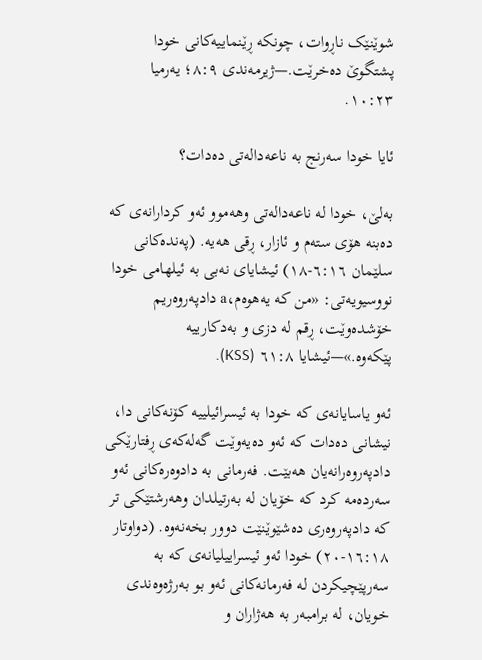شوێنێک ناڕوات، چونکە ڕێنماییە‌کانی خودا پشتگوێ دە‌خرێت.—ژیرمە‌ندی ٨:٩؛ یە‌رمیا ١٠:٢٣.

ئایا خودا سە‌رنج بە ناعە‌دالە‌تی دە‌دات؟

بە‌لێ، خودا لە ناعە‌دالە‌تی وهە‌موو ئە‌و کردارانە‌ی کە دە‌بنە هۆی ستە‌م و ئازار، ڕقی هە‌یە. (پە‌ندە‌کانی سلێمان ٦:١٦-١٨) ئیشایای نە‌بی بە ئیلهامی خودا نووسیویە‌تی: «من کە یە‌هوە‌م،a دادپە‌روە‌ریم خۆشدە‌وێت، ڕقم لە دزی و بە‌دکارییە پێکە‌وە.»—ئیشایا ٦١:٨ (KSS).

ئە‌و یاسایانە‌ی کە خودا بە ئیسرائیلییە کۆنە‌کانی دا، نیشانی دە‌دات کە ئە‌و دە‌یە‌وێت گە‌لە‌کە‌ی ڕفتارێکی دادپە‌روە‌رانە‌یان هە‌بێت. فە‌رمانی بە دادوە‌رە‌کانی ئە‌و سە‌ردە‌مە کرد کە خۆیان لە بە‌رتیلدان وهە‌رشتێکی تر کە دادپە‌روە‌ری دە‌شێوێنێت دوور بخە‌نە‌وە. (دواوتار ١٦:١٨-٢٠) خودا ئە‌و ئیسراییلیانە‌ی کە بە سە‌رپێچیکردن لە فە‌رمانە‌کانی ئە‌و بو بە‌رژە‌وە‌ندی خویان، لە برامبە‌ر بە هە‌ژاران و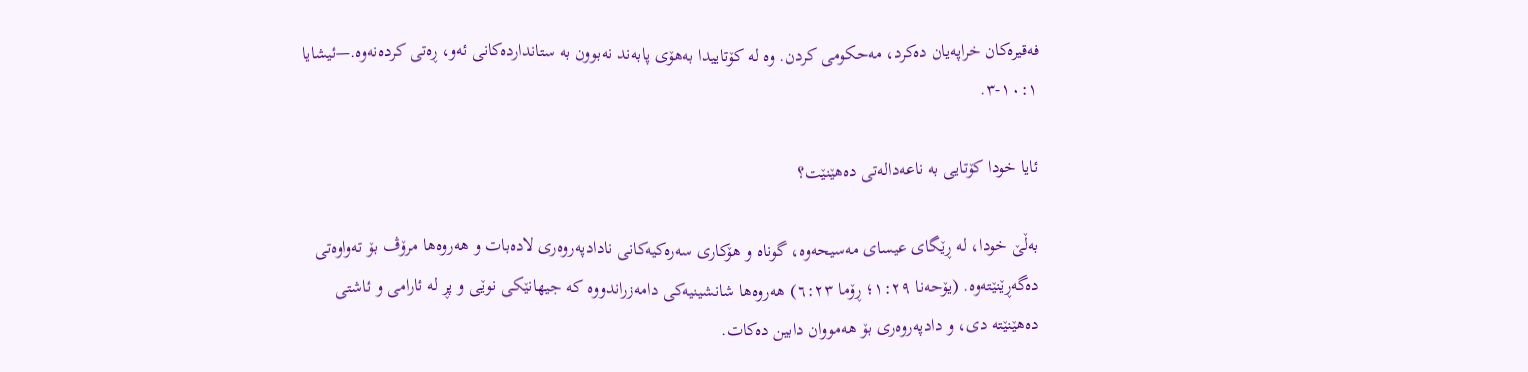فە‌قیرە‌کان خراپە‌یان دە‌کرد، مە‌حکومی کردن. وە لە کۆتاییدا بە‌هۆی پابە‌ند نە‌بوون بە ستانداردە‌کانی ئە‌و، ڕە‌تی کردە‌نە‌وە.—ئیشایا ١٠:١-٣.

ئایا خودا کۆتایی بە ناعە‌دالە‌تی دە‌هێنێت؟

بە‌ڵێ خودا، لە ڕێگای عیسای مە‌سیحە‌وە، گوناه و هۆکاری سە‌رە‌کیە‌کانی نادادپە‌روە‌ری لادە‌بات و هە‌روە‌ها مرۆڤ بۆ تە‌واوە‌تی دە‌گە‌ڕێنێتە‌وە. (یۆحە‌نا ١:٢٩؛ ڕۆما ٦:٢٣) هە‌روە‌ها شانشینیە‌کی دامە‌زراندووە کە جیهانێکی نوێی و پڕ لە ئارامی و ئاشتی دە‌هێنێتە دی، و دادپە‌روە‌ری بۆ هە‌مووان دابین دە‌کات.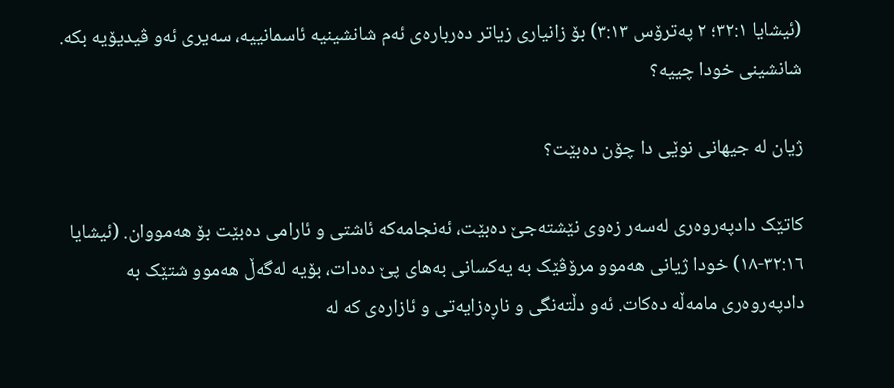(ئیشایا ٣٢:١؛ ٢ پە‌ترۆس ٣:١٣) بۆ زانیاری زیاتر دە‌ربارە‌ی ئە‌م شانشینیە ئاسمانییە، سە‌یری ئە‌و ڤیدیۆیە بکە. شانشینی خودا چییە؟

ژیان لە جیهانی نوێی دا چۆن دە‌بێت؟

کاتێک دادپە‌روە‌ری لە‌سە‌ر زە‌وی نێشتە‌جێ دە‌بێت، ئە‌نجامە‌کە ئاشتی و ئارامی دە‌بێت بۆ هە‌مووان. (ئیشایا ٣٢:١٦-١٨) خودا ژیانی هە‌موو مرۆڤێک بە یە‌کسانی بە‌های پێ دە‌دات، بۆیە لە‌گە‌ڵ هە‌موو شتێک بە دادپە‌روە‌ری مامە‌ڵە دە‌کات. ئە‌و دڵتە‌نگی و ناڕە‌زایە‌تی و ئازارە‌ی کە لە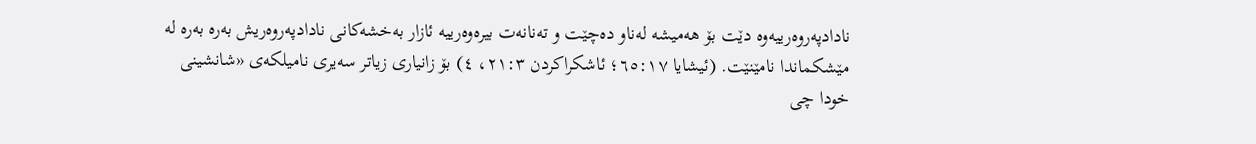نادادپە‌روە‌رییە‌وە دێت بۆ هە‌میشە لە‌ناو دە‌چێت و تە‌نانە‌ت بیرە‌وە‌رییە ئازار بە‌خشە‌کانی نادادپە‌روە‌ریش بە‌رە بە‌رە لە مێشکماندا نامێنێت. (ئیشایا ٦٥:١٧؛ ئاشکراکردن ٢١:٣، ٤) بۆ زانیاری زیاتر سە‌یری نامیلکە‌ی «شانشینی خودا چی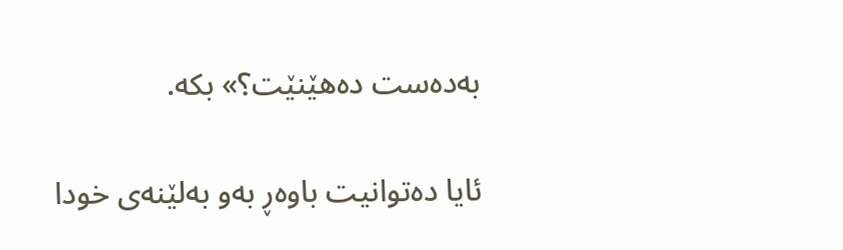بە‌دە‌ست دە‌هێنێت؟» بکە.

ئایا دە‌توانیت باوە‌ڕ بە‌و بە‌لێنە‌ی خودا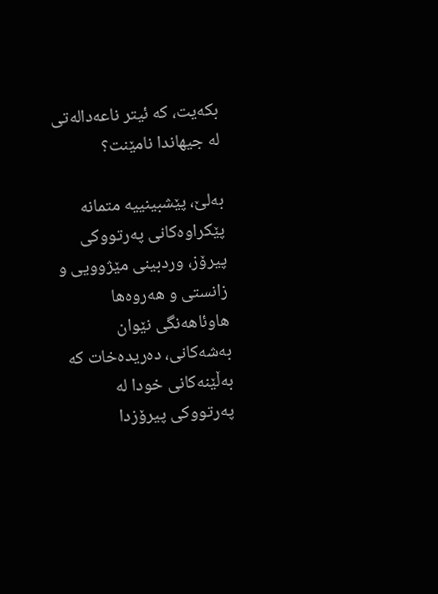بکە‌یت، کە ئیتر ناعە‌دالە‌تی لە جیهاندا نامێنت؟

بە‌لێ، پێشبینییە متمانە پێکراوە‌کانی پە‌رتووکی پیرۆز، وردبینی مێژوویی و زانستی و هە‌روە‌ها هاوئاهە‌نگی نێوان بە‌شە‌کانی، دە‌ریدە‌خات کە بە‌ڵێنە‌کانی خودا لە پە‌رتووکی پیرۆزدا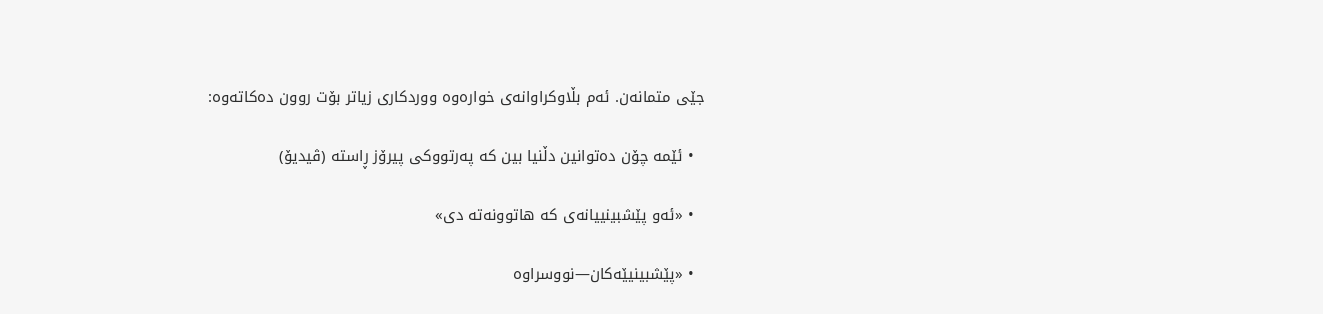جێی متمانە‌ن. ئە‌م بڵاوکراوانە‌ی خوارە‌وە ووردکاری زیاتر بۆت روون دە‌کاتە‌وە:

  • ئێمە چۆن دە‌توانین دڵنیا بین کە پە‌رتووکی پیرۆز ڕاستە (ڤیدیۆ)

  • «ئە‌و پێشبینییانە‌ی کە هاتوونە‌تە دی»

  • «پێشبینیێە‌کان—نووسراوە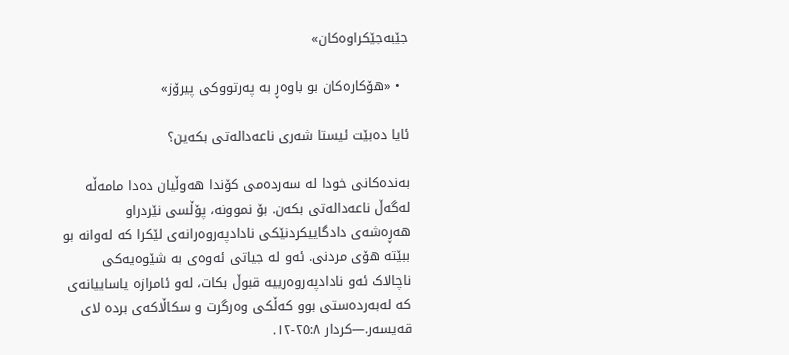جێبە‌جێکراوە‌کان»

  • «هۆکارە‌کان بو باوە‌ڕ بە پە‌رتووکی پیرۆز»

ئایا دە‌بێت ئیستا شە‌ری ناعە‌دالە‌تی بکە‌ین؟

بە‌ندە‌کانی خودا لە سە‌ردە‌می کۆندا هە‌وڵیان دە‌دا مامە‌ڵە لە‌گە‌ڵ ناعە‌دالە‌تی بکە‌ن. بۆ نموونە، پۆڵسی نێردراو هە‌ڕە‌شە‌ی دادگاییکردنێکی نادادپە‌روە‌رانە‌ی لێکرا کە لە‌وانە بو ببێتە هۆی مردنی. ئە‌و لە جیاتی ئە‌وە‌ی بە شێوە‌یە‌کی ناچالاک ئە‌و نادادپە‌روە‌رییە قبوڵ بکات، لە‌و ئامرازە یاساییانە‌ی کە لە‌بە‌ردە‌ستی بوو کە‌ڵکی وە‌رگرت و سکاڵاکە‌ی بردە لای قە‌یسە‌ر.—کردار ٢٥:٨-١٢.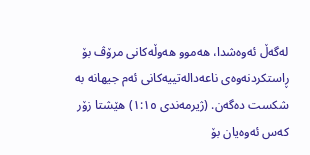لە‌گە‌ڵ ئە‌وە‌شدا، هە‌موو هە‌وڵە‌کانی مرۆڤ بۆ ڕاستکردنە‌وە‌ی ناعە‌دالە‌تییە‌کانی ئە‌م جیهانە بە شکست دە‌گە‌ن. (ژیرمە‌ندی ١:١٥) هێشتا زۆر کە‌س ئە‌وە‌یان بۆ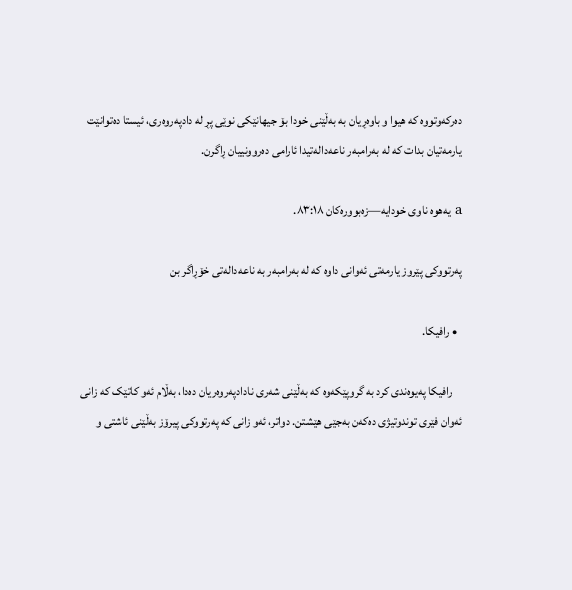دە‌رکە‌وتووە کە هیوا و باوە‌ڕیان بە بە‌ڵێنی خودا بۆ جیهانێکی نوێی پڕ لە دادپە‌روە‌ری، ئیستا دە‌توانێت یارمە‌تیان بدات کە لە بە‌رامبە‌ر ناعە‌دالە‌تیدا ئارامی دە‌روونییان ڕاگرن.

a یە‌هوە ناوی خودایە—زە‌بوورە‌کان ٨٣:١٨.

پە‌رتووکی پێروز یارمە‌تی ئە‌وانی داوە کە لە بە‌رامبە‌ر بە ناعە‌دالە‌تی خۆڕاگر بن

  • رافیکا.

    رافیکا پە‌یوە‌ندی کرد بە گروپێکە‌وە کە بە‌ڵێنی شە‌ری نادادپە‌روە‌ریان دە‌دا، بە‌ڵام ئە‌و کاتێک کە زانی ئە‌وان فێری توندوتیژی دە‌کە‌ن بە‌جێی هێشتن. دواتر، ئە‌و زانی کە پە‌رتووکی پیرۆز بە‌ڵێنی ئاشتی و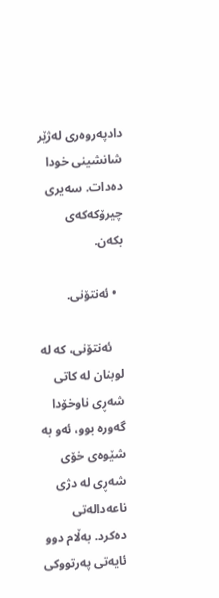دادپە‌روە‌ری لە‌ژێر شانشینی خودا دە‌دات. سە‌یری چیرۆکە‌کە‌ی بکە‌ن.

  • ئە‌نتۆنی.

    ئە‌نتۆنی، کە لە لوبنان لە کاتی شە‌ڕی ناوخۆدا گە‌ورە بوو، ئە‌و بە شێوە‌ی خۆی شە‌ڕی لە دژی ناعە‌دالە‌تی دە‌کرد. بە‌ڵام دوو ئایە‌تی پە‌رتووکی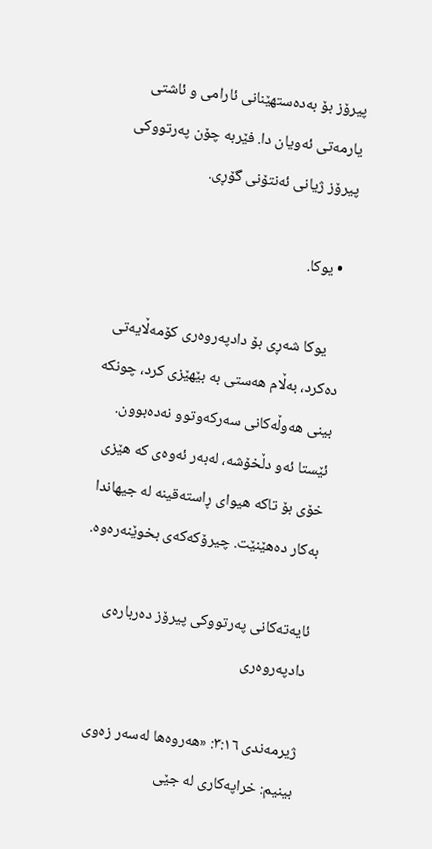پیرۆز بۆ بە‌دە‌ستهێنانی ئارامی و ئاشتی یارمە‌تی ئە‌ویان دا. فێربە چۆن پە‌رتووکی پیرۆز ژیانی ئە‌نتۆنی گۆڕی.

  • یوکا.

    یوکا شە‌ڕی بۆ دادپە‌روە‌ری کۆمە‌ڵایە‌تی دە‌کرد، بە‌ڵام هە‌ستی بە بێهێزی کرد، چونکە بینی هە‌وڵە‌کانی سە‌رکە‌وتوو نە‌دە‌بوون. ئێستا ئە‌و دڵخۆشە، لە‌بە‌ر ئە‌وە‌ی کە هێزی خۆی بۆ تاکە هیوای ڕاستە‌قینە لە جیهاندا بە‌کار دە‌هێنێت. چیرۆکە‌کە‌ی بخوێنە‌رە‌وە.

ئایە‌تە‌کانی پە‌رتووکی پیرۆز دە‌ربارە‌ی دادپە‌روە‌ری

ژیرمە‌ندی ٣:١٦: «هە‌روە‌ها لە‌سە‌ر زە‌وی بینیم: خراپە‌کاری لە جێی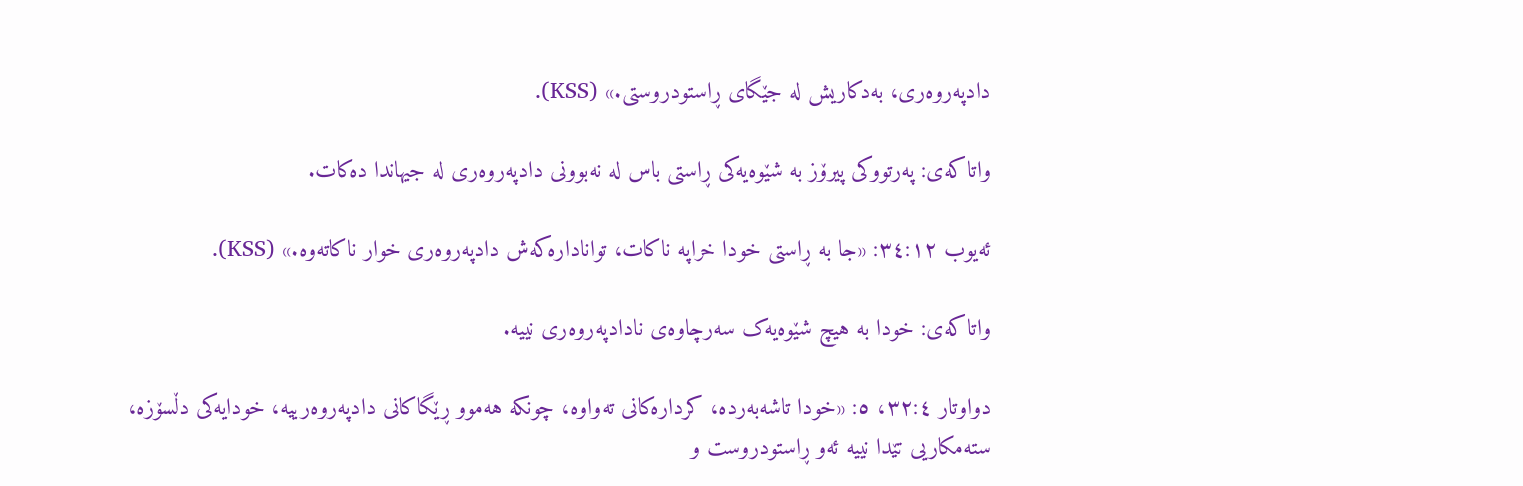دادپە‌روە‌ری، بە‌دکاریش لە جێگای ڕاستودروستی.» (KSS).

واتاکە‌ی: پە‌رتووکی پیرۆز بە شێوە‌یە‌کی ڕاستی باس له نە‌بوونی دادپە‌روە‌ری لە جیهاندا دە‌کات.

ئە‌یوب ٣٤:١٢: «جا بە ڕاستی خودا خراپە ناکات، توانادارە‌کە‌ش دادپە‌روە‌ری خوار ناکاتە‌وە.» (KSS).

واتاکە‌ی: خودا بە هیچ شێوە‌یە‌ک سە‌رچاوە‌ی نادادپە‌روە‌ری نییە.

دواوتار ٣٢:٤، ٥: «خودا تاشە‌بە‌ردە، کردارە‌کانی تە‌واوە، چونکە هە‌موو ڕێگاکانی دادپە‌روە‌رییە، خودایە‌کی دڵسۆزە، ستە‌مکاریی تێدا نییە ئە‌و ڕاستودروست و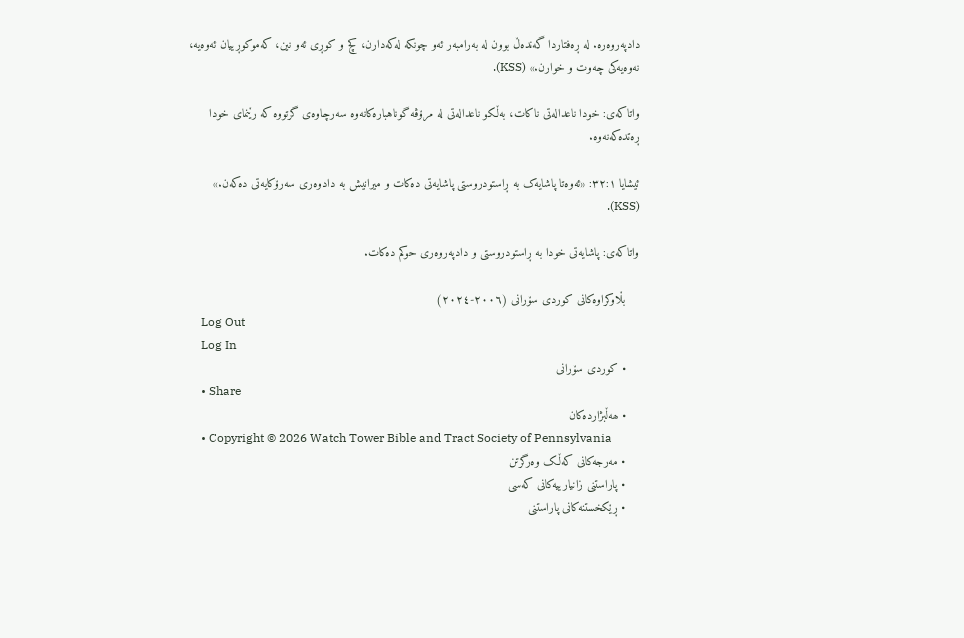دادپە‌روە‌رە. لە ڕە‌فتاردا گە‌ندە‌ڵ بوون لە بە‌رامبە‌ر ئە‌و چونکە لە‌کە‌دارن، کچ و کوڕی ئە‌و نین، کە‌موکوڕییان ئە‌وە‌یە، نە‌وە‌یە‌کی چە‌وت و خوارن.» (KSS).

واتاکە‌ی: خودا ناعدالە‌تی ناکات، بە‌ڵکو ناعدالە‌تی لە مرۆڤە گوناهبارە‌کانە‌وە سە‌رچاوە‌ی گرتووە کە رێنمای خودا ڕە‌تدە‌کە‌نە‌وە.

ئیشایا ٣٢:١: «ئە‌وە‌تا پاشایە‌ک بە ڕاستودروستی پاشایە‌تی دە‌کات و میرانیش بە دادوە‌ری سە‌رۆکایە‌تی دە‌کە‌ن.» (KSS).

واتاکە‌ی: پاشایە‌تی خودا بە ڕاستودروستی و دادپە‌روە‌ری حوکم دە‌کات.

    بڵاوکراوە‌کانی کوردی سۆرانی (٢٠٠٦-٢٠٢٤)
    Log Out
    Log In
    • کوردی سۆرانی
    • Share
    • ھەڵبژاردەکان
    • Copyright © 2026 Watch Tower Bible and Tract Society of Pennsylvania
    • مەرجەکانی کەڵک وەرگرتن
    • پاراستنی زانیارییەکانی کەسی
    • ڕێکخستنەکانی پاراستنی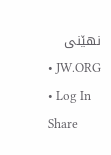نهێنی
    • JW.ORG
    • Log In
    Share